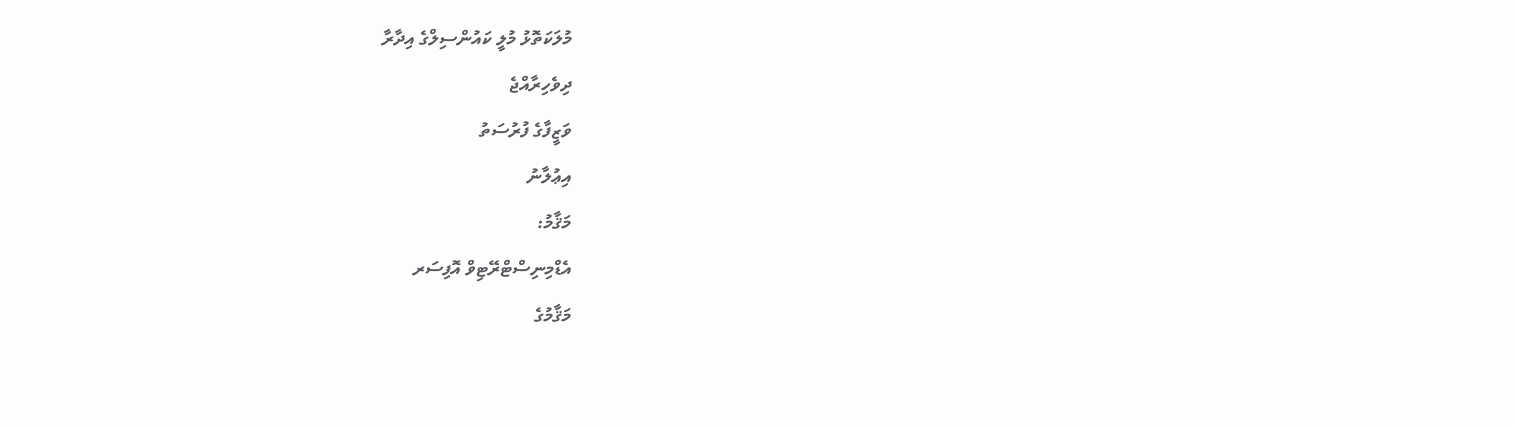މުލަކަތޮޅު މުލީ ކައުންސިލްގެ އިދާރާ
ދިވެހިރާއްޖެ
ވަޒީފާގެ ފުރުސަތު
އިޢުލާނު
މަޤާމު:
އެޑްމިނިސްޓްރޭޓިވް އޮފިސަރ
މަޤާމުގެ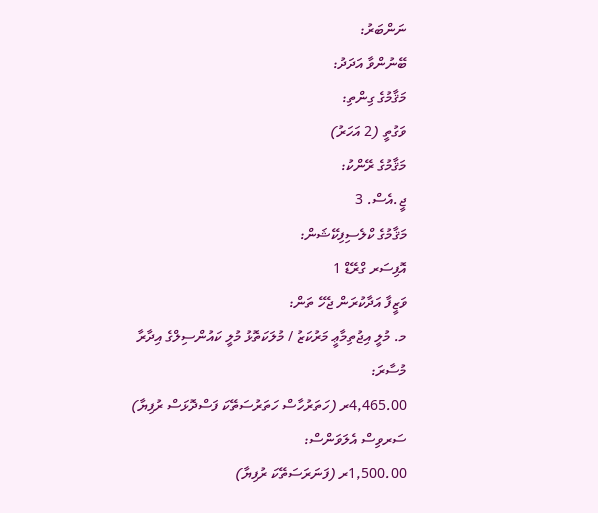ނަންބަރު:
ބޭނުންވާ އަދަދު:
މަޤާމުގެ ގިންތި:
ވަގުތީ (2 އަހަރު)
މަޤާމުގެ ރޭންކު:
ޖީ.އެސް. 3
މަޤާމުގެ ކްލެސިފިކޭޝަން:
އޮފިސަރ ގްރޭޑް 1
ވަޒީފާ އަދާކުރަން ޖެހޭ ތަން:
މ. މުލީ އިޖުތިމާޢީ މަރުކަޒު / މުލަކަތޮޅު މުލީ ކައުންސިލްގެ އިދާރާ
މުސާރަ:
4,465.00ރ (ހަތަރުހާސް ހަތަރުސަތޭކަ ފަސްދޮޅަސް ރުފިޔާ)
ސަރވިސް އެލަވަންސް:
1,500.00ރ (ފަނަރަސަތޭކަ ރުފިޔާ)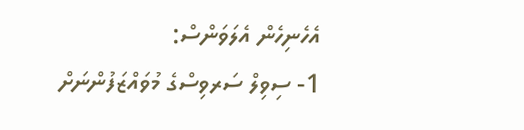އެހެނިހެން އެލަވަންސް:
1- ސިވިލް ސަރވިސްގެ މުވައްޒަފުންނަށް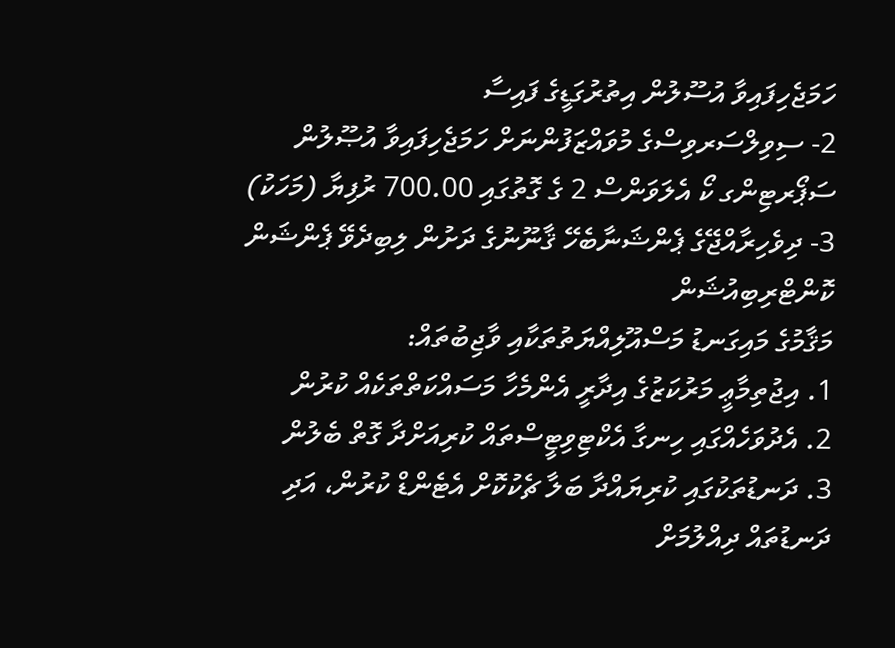ހަމަޖެހިފައިވާ އުސޫލުން އިތުރުގަޑީގެ ފައިސާ
2- ސިވިލްސަރވިސްގެ މުވައްޒަފުންނަށް ހަމަޖެހިފައިވާ އުޞޫލުން ސަޕޯރޓިންގ ކޯ އެލަވަންސް 2 ގެ ގޮތުގައި 700.00 ރުފިޔާ (މަހަކު)
3- ދިވެހިރާއްޖޭގެ ޕެންޝަނާބެހޭ ޤާނޫނުގެ ދަށުން ލިބިދެވޭ ޕެންޝަން ކޮންޓްރިބިއުޝަން
މަޤާމުގެ މައިގަނޑު މަސްއޫލިއްޔަތުތަކާއި ވާޖިބުތައް:
1. އިޖުތިމާޢީ މަރުކަޒުގެ އިދާރީ އެންމެހާ މަސައްކަތްތަކެއް ކުރުން
2. އެދުވަހެއްގައި ހިނގާ އެކްޓިވިޓީސްތައް ކުރިއަށްދާ ގޮތް ބެލުން
3. ދަނޑުތަކުގައި ކުރިޔައްދާ ބަލާ ޗެކުކޮށް އެޓެންޑް ކުރުން، އަދި ދަނޑުތައް ދިއްލުމަށް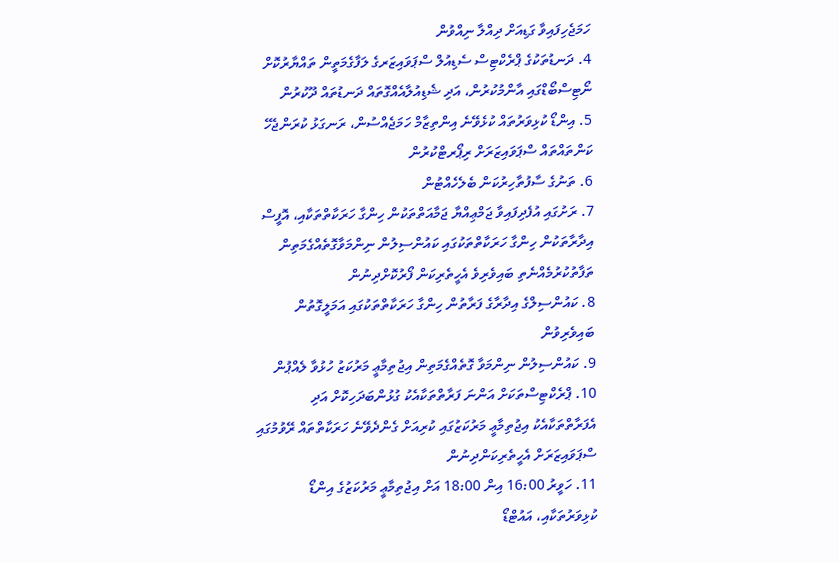ހަމަޖެހިފައިވާ ގަޑިއަށް ދިއްލާ ނިއްވުން
4. ދަނޑުތަކުގެ ޕްރެކްޓިސް ސެޑިއުލް ސްޕަވައިޒަރގެ ލަފާގެމަތީން ތައްޔާރުކޮށް ނޯޓިސްބޯޑްގައި އާންމުކުރުން، އަދި ޝެޑިއުލާއެއްގޮތައް ދަނޑުތައް ދޫކުރުން
5. އިންޑޯ ކުޅިވަރުތައް ކުޅެވޭނެ އިންތިޒާމް ހަމަޖެއްސުން، ރަނގަޅު ކުރަންޖެހޭ ކަންތައްތައް ސްޕަވައިޒަރަށް ރިޕޯރޓްކުރުން
6. ތަނުގެ ސާފުތާހިރުކަން ބެލެހެއްޓުން
7. ރަށުގައި އުފެދިފައިވާ ޖަމްޢިއްޔާ ޖަމާއަތްތަކުން ހިންގާ ހަރަކާތްތަކާއި، އޮފީސް އިދާރާތަކުން ހިންގާ ހަރަކާތްތަކުގައި ކައުންސިލުން ނިންމަވާގޮތެއްގެމަތިން ތަފާތުކުރުމެއްނެތި ބައިވެރިވެ އެހީތެރިކަން ފޯރުކޮށްދިނުން
8. ކައުންސިލްގެ އިދާރާގެ ފަރާތުން ހިންގާ ހަރަކާތްތަކުގައި އަމަލީގޮތުން ބައިވެރިވުން
9. ކައުންސިލުން ނިންމަވާ ގޮތެއްގެމަތިން އިޖުތިމާޢީ މަރުކަޒު ހުޅުވާ ލެއްޕުން
10. ޕްރެކްޓިސްތަކަށް އަންނަ ފަރާތްތަކާއެކު ގުޅުންބަދަހިކޮށް އަދި އެފަރާތްތަކާއެކު އިޖުތިމާޢީ މަރުކަޒުގައި ކުރިއަށް ގެންދެވޭނެ ހަރަކާތްތައް ރޭވުމުގައި ސްޕަވައިޒަރަށް އެހީތެރިކަންދިނުން
11. ހަވީރު 16:00 އިން 18:00 އަށް އިޖުތިމާޢީ މަރުކަޒުގެ އިންޑޯ ކުޅިވަރުތަކާއި، އައުޓްޑޯ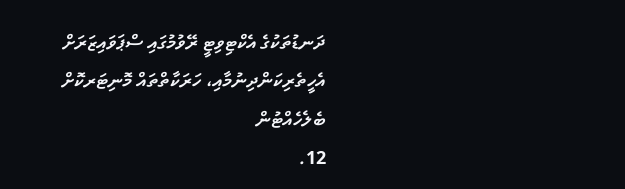ދަނޑުތަކުގެ އެކްޓިވިޓީ ރޭވުމުގައި ސްޕަވައިޒަރަށް އެހީތެރިކަންދިނުމާއި، ހަރަކާތްތައް މޮނިޓަރކޮށް ބެލެހެއްޓުން
12.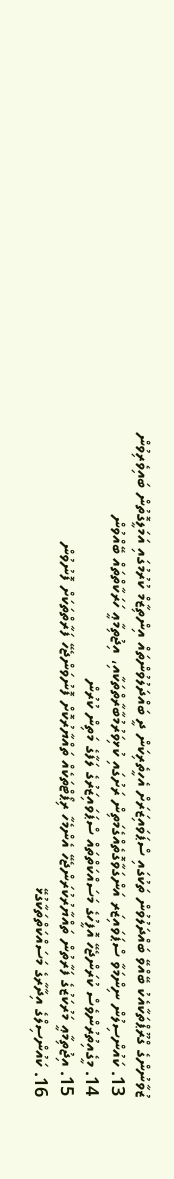ޒުވާނުންގެ ގްރޫޕްތަކާއެކު ބޭއްވޭ ބައްދަލުވުން ތަކުގައި ސްޕަވައިޒަރަށް އެހީތެރިކަން ދީ ބައްދަލުވުންތައް އިންތިޒާމް ކުރުމުގައި އަމަލީގޮތުން ބައިވެރިވުން
13. ކައުންސިލުން ނިންމަވާ ސްޕަވައިޒަރ އަންގަވާގޮތެއްގެމަތިން ރަށުގައި ކުޅިވަރުމުބާރާތްތަކާއި، އިޖުތިމާޢީ ހަރަކާތްތައް ބޭއްވުން
14. މީގެއިތުރުންވެސް ކުރަންޖެހޭ އޮފީހުގެ މަސައްކަތްތައް ސްޕަވައިޒަރުގެ ލަފާގެ މަތިން ކުރުން
15. އިޖުތިމާޢީ މަރުކަޒުގެ ފަރާތުން ތައްޔާރުކުރަންޖެހޭ އެންމެހާ ރިޕޯޓްތަކެއް ތައްޔާރުކޮށް ފޮނުވަންޖެހޭ ފަރާތްތަކަށް ފޮނުވުން
16. ކައުންސިލްގެ އިދާރާގެ މަސައްކަތްތަކާގުޅޭ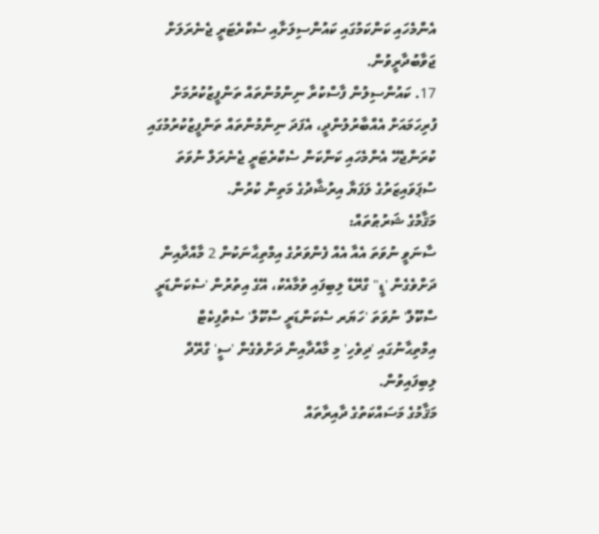އެންމެހައި ކަންކަމުގައި ކައުންސިލަށާއި ސެކްރެޓަރީ ޖެނެރަލަށް ޖަވާބުދާރީވުން.
17. ކައުންސިލުން ފާސްކުރާ ނިންމުންތައް ތަންފީޒުކުރުމަށް ފުރިހަމައަށް އެއްބާރުލުންދީ، އެފަދަ ނިންމުންތައް ތަންފީޒުކުރުމުގައި ކުރަންޖެހޭ އެންމެހައި ކަންކަން ސެކްރެޓަރީ ޖެނެރަލް ނުވަތަ ސުޕަވައިޒަރުގެ ލަފަޔާ އިރުޝާދުގެ މަތިން ކުރުން.
މަޤާމުގެ ޝަރުޠުތައް:
ސާނަވީ ނުވަތަ އެއާ އެއް ފެންވަރުގެ އިމްތިޙާނަކުން 2 މާއްދާއިން ދަށްވެގެން 'ޑީ" ގްރޭޑް ލިބިފައި ވުމާއެކު، އޭގެ އިތުރުން 'ސެކަންޑަރީ ސްކޫލް' ނުވަތަ 'ހަޔަރ ސެކަންޑަރީ ސްކޫލް' ސެތްފިކެޓް އިމްތިޙާނުގައި 'ދިވެހި' މި މާއްދާއިން ދަށްވެގެން 'ސީ' ގްރޭދް ލިބިފައިވުން.
މަޤާމުގެ މަސައްކަތުގެ ދާއިރާތައް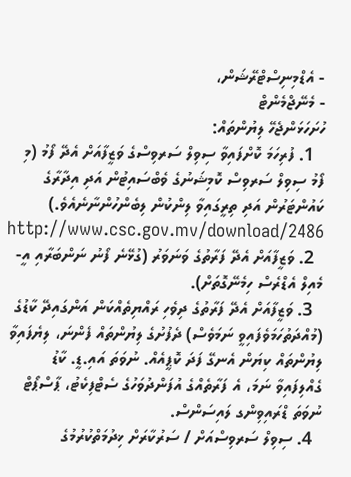- އެޑްމިނިސްޓްރޭޝަން،
- މެނޭޖްމެންޓް
ހުށަހަޅަންޖެހޭ ލިޔުންތައް:
  1. ފުރިހަމަ ކޮށްފައިވާ ސިވިލް ސަރވިސްގެ ވަޒީފާއަށް އެދޭ ފޯމު (މި ފޯމު ސިވިލް ސަރވިސް ކޮމިޝަނުގެ ވެބްސައިޓުން އަދި އިދާރާގެ ކައުންޓަރުން އަދި ތިރީގައިވާ ލިންކުން ލިބެންހުންނާނެއެވެ.) http://www.csc.gov.mv/download/2486
  2. ވަޒީފާއަށް އެދޭ ފަރާތުގެ ވަނަވަރު (ގުޅޭނެ ފޯނު ނަންބަރާއި އީ-މެއިލް އެޑްރެސް ހިމެނޭގޮތަށް).
  3. ވަޒީފާއަށް އެދޭ ފަރާތުގެ ދިވެހި ރައްޔިތެއްކަން އަންގައިދޭ ކާޑުގެ (މުއްދަތުހަމަވެފައިވީ ނަމަވެސް) ދެފުށުގެ ލިޔުންތައް ފެންނަ، ލިޔެފައިވާ ލިޔުންތައް ކިޔަން އެނގޭ ފަދަ ކޮޕީއެއް. ނުވަތަ އައި.ޑީ. ކާޑު ގެއްލިފައިވާ ނަމަ، އެ ފަރާތެއްގެ އުފަންދުވަހުގެ ސެޓްފިކެޓު، ޕާސްޕޯޓް ނުވަތަ ޑްރައިވިންގ ލައިސަންސް.
  4. ސިވިލް ސަރވިސްއަށް / ސަރުކާރަށް ޚިދުމަތްކުރުމުގެ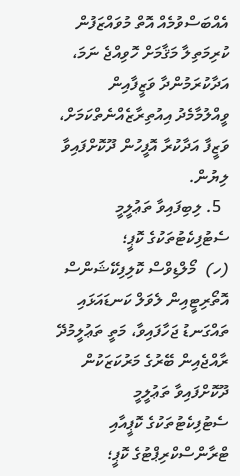އެއްބަސްވުމެއް އޮތް މުވައްޒަފުން ކުރިމަތިލާ މަޤާމަށް ހޮވިއްޖެ ނަމަ، އަދާކުރަމުންދާ ވަޒީފާއިން ވީއްލުމާމެދު އިއުތިރާޒެއްނެތްކަމަށް، ވަޒީފާ އަދާކުރާ އޮފީހުން ދޫކޮށްފައިވާ ލިޔުން.
  5. ލިބިފައިވާ ތަޢުލީމީ ސެޓުފިކެޓުތަކުގެ ކޮޕީ؛
(ހ)  މޯލްޑިވްސް ކޮލިފިކޭޝަންސް އޮތޯރިޓީއިން ލެވަލް ކަނޑައަޅައި ތައްގަނޑު ޖަހާފައިވާ، މަތީ ތަޢުލީމުދޭ ރާއްޖެއިން ބޭރުގެ މަރުކަޒަކުން ދޫކޮށްފައިވާ ތަޢުލީމީ ސެޓުފިކެޓުތަކުގެ ކޮޕީއާއި ޓްރާންސްކްރިޕްޓުގެ ކޮޕީ؛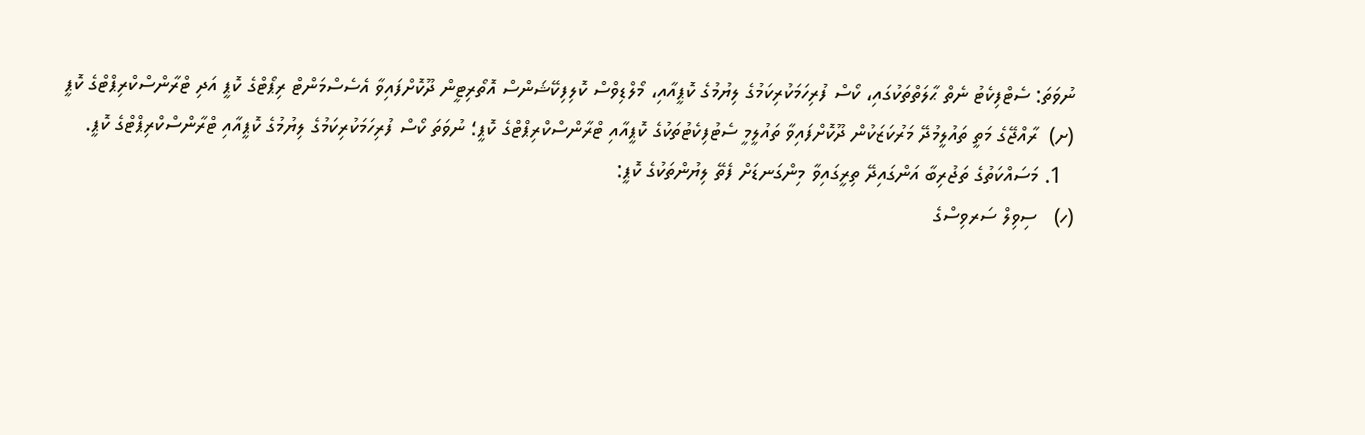ނުވަތަ: ސެޓްފިކެޓު ނެތް ޙާލަތްތަކުގައި، ކޯސް ފުރިހަމަކުރިކަމުގެ ލިޔުމުގެ ކޮޕީއާއި، މޯލްޑިވްސް ކޮލިފިކޭޝަންސް އޮތޯރިޓީން ދޫކޮށްފައިވާ އެސެސްމަންޓް ރިޕޯޓްގެ ކޮޕީ އަދި ޓްރާންސްކްރިޕްޓްގެ ކޮޕީ
(ށ)  ރާއްޖޭގެ މަތީ ތައުލީމުދޭ މަރުކަޒަކުން ދޫކޮށްފައިވާ ތައުލީމީ ސެޓުފިކެޓުތަކުގެ ކޮޕީއާއި ޓްރާންސްކްރިޕްޓްގެ ކޮޕީ؛ ނުވަތަ ކޯސް ފުރިހަމަކުރިކަމުގެ ލިޔުމުގެ ކޮޕީއާއި ޓްރާންސްކްރިޕްޓްގެ ކޮޕީ.
  1. މަސައްކަތުގެ ތަޖުރިބާ އަންގައިދޭ ތިރީގައިވާ މިންގަނޑަށް ފެތޭ ލިޔުންތަކުގެ ކޮޕީ:
(ހ)   ސިވިލް ސަރވިސްގެ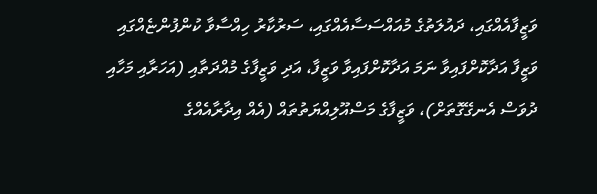ވަޒީފާއެއްގައި، ދައުލަތުގެ މުއައްސަސާއެއްގައި، ސަރުކާރު ހިއްސާވާ ކުންފުންޏެއްގައި ވަޒީފާ އަދާކޮށްފައިވާ ނަމަ އަދާކޮށްފައިވާ ވަޒީފާ، އަދި ވަޒީފާގެ މުއްދަތާއި (އަހަރާއި މަހާއި ދުވަސް އެނގޭގޮތަށް)، ވަޒީފާގެ މަސްއޫލިއްޔަތުތައް (އެއް އިދާރާއެއްގެ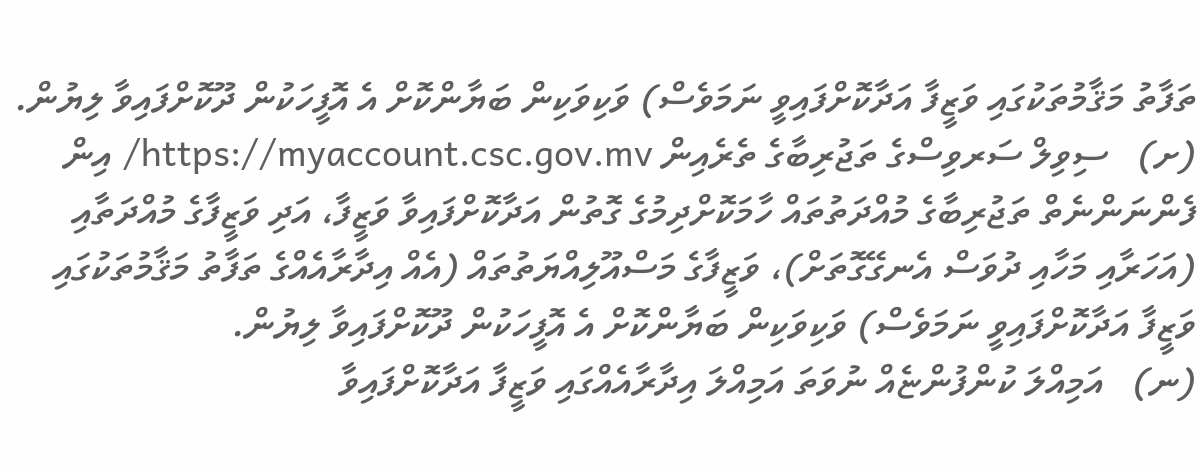ތަފާތު މަޤާމުތަކުގައި ވަޒީފާ އަދާކޮށްފައިވީ ނަމަވެސް) ވަކިވަކިން ބަޔާންކޮށް އެ އޮފީހަކުން ދޫކޮށްފައިވާ ލިޔުން.
(ށ)   ސިވިލް ސަރވިސްގެ ތަޖުރިބާގެ ތެރެއިން https://myaccount.csc.gov.mv/ އިން ފެންނަންނެތް ތަޖުރިބާގެ މުއްދަތުތައް ހާމަކޮށްދިމުގެ ގޮތުން އަދާކޮށްފައިވާ ވަޒީފާ، އަދި ވަޒީފާގެ މުއްދަތާއި (އަހަރާއި މަހާއި ދުވަސް އެނގޭގޮތަށް)، ވަޒީފާގެ މަސްއޫލިއްޔަތުތައް (އެއް އިދާރާއެއްގެ ތަފާތު މަޤާމުތަކުގައި ވަޒީފާ އަދާކޮށްފައިވީ ނަމަވެސް) ވަކިވަކިން ބަޔާންކޮށް އެ އޮފީހަކުން ދޫކޮށްފައިވާ ލިޔުން.
(ނ)   އަމިއްލަ ކުންފުންޏެއް ނުވަތަ އަމިއްލަ އިދާރާއެއްގައި ވަޒީފާ އަދާކޮށްފައިވާ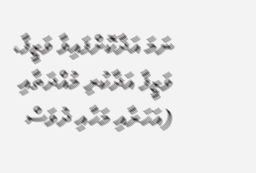ނަމަ އަދާކޮށްފައިވާ ވަޒީފާ، ވަޒީފާ އަދާކުރި މުއްދަތާއި (އަހަރާއި މަހާއި ދުވަސް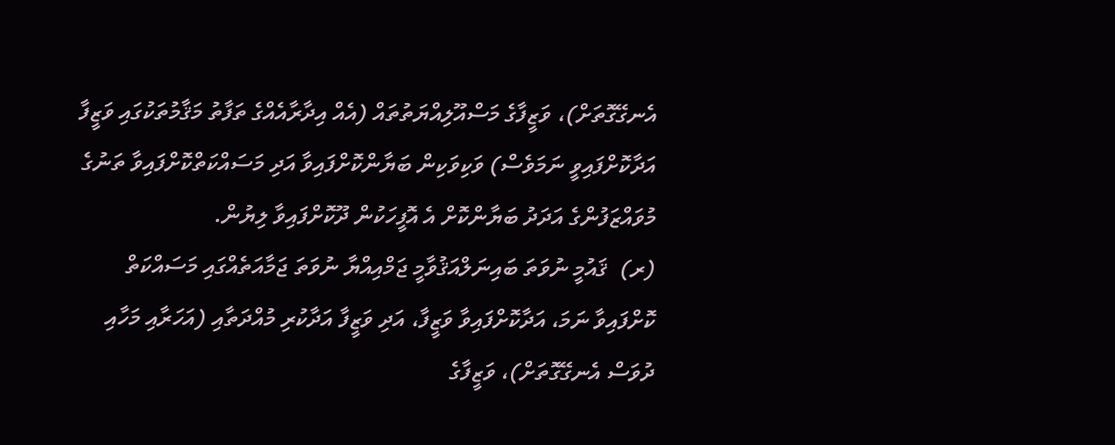އެނގޭގޮތަށް)، ވަޒީފާގެ މަސްއޫލިއްޔަތުތައް (އެއް އިދާރާއެއްގެ ތަފާތު މަޤާމުތަކުގައި ވަޒީފާ އަދާކޮށްފައިވީ ނަމަވެސް) ވަކިވަކިން ބަޔާންކޮށްފައިވާ އަދި މަސައްކަތްކޮށްފައިވާ ތަނުގެ މުވައްޒަފުންގެ އަދަދު ބަޔާންކޮށް އެ އޮފީހަކުން ދޫކޮށްފައިވާ ލިޔުން.
(ރ)  ޤައުމީ ނުވަތަ ބައިނަލްއަޤުވާމީ ޖަމްއިއްޔާ ނުވަތަ ޖަމާއަތެއްގައި މަސައްކަތް ކޮށްފައިވާ ނަމަ، އަދާކޮށްފައިވާ ވަޒީފާ، އަދި ވަޒީފާ އަދާކުރި މުއްދަތާއި (އަހަރާއި މަހާއި ދުވަސް އެނގޭގޮތަށް)، ވަޒީފާގެ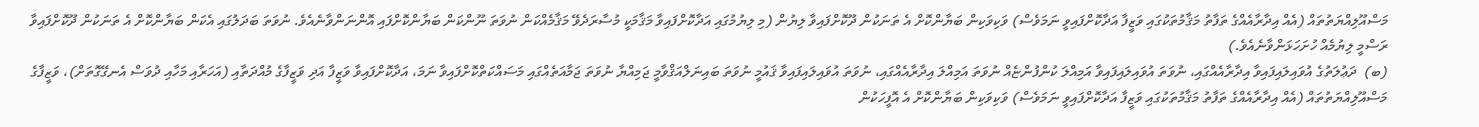މަސްއޫލިއްޔަތުތައް (އެއް އިދާރާއެއްގެ ތަފާތު މަޤާމުތަކުގައި ވަޒީފާ އަދާކޮށްފައިވީ ނަމަވެސް) ވަކިވަކިން ބަޔާންކޮށް އެ ތަނަކުން ދޫކޮށްފައިވާ ލިޔުން (މި ލިޔުމުގައި އަދާކޮށްފައިވާ މަޤާމަކީ މުސާރަދެވޭ މަޤާމެއްކަން ނުވަތަ ނޫންކަން ބަޔާންކޮށްފައި އޮންނަންވާނެއެވެ. ނުވަތަ ބަދަލުގައި އެކަން ބަޔާންކޮށް އެ ތަނަކުން ދޫކޮށްފައިވާ ރަސްމީ ލިޔުމެއް ހުށަހަޅަންވާނެއެވެ.)
(ބ)  ދަޢުލަތުގެ އުވައިލައިފައިވާ އިދާރާއެއްގައި، ނުވަތަ އުވައިލައިފައިވާ އަމިއްލަ ކުންފުންޏެއް ނުވަތަ އަމިއްލަ އިދާރާއެއްގައި، ނުވަތަ އުވައިލައިފައިވާ ޤައުމީ ނުވަތަ ބައިނަލްއަޤްވާމީ ޖަމިއްޔާ ނުވަތަ ޖަމާއަތެއްގައި މަސައްކަތްކޮށްފައިވާ ނަމަ، އަދާކޮށްފައިވާ ވަޒީފާ އަދި ވަޒީފާގެ މުއްދަތާއި (އަހަރާއި މަހާއި ދުވަސް އެނގޭގޮތަށް)، ވަޒީފާގެ މަސްއޫލިއްޔަތުތައް (އެއް އިދާރާއެއްގެ ތަފާތު މަޤާމުތަކުގައި ވަޒީފާ އަދާކޮށްފައިވީ ނަމަވެސް) ވަކިވަކިން ބަޔާންކޮށް އެ އޮފީހަކުން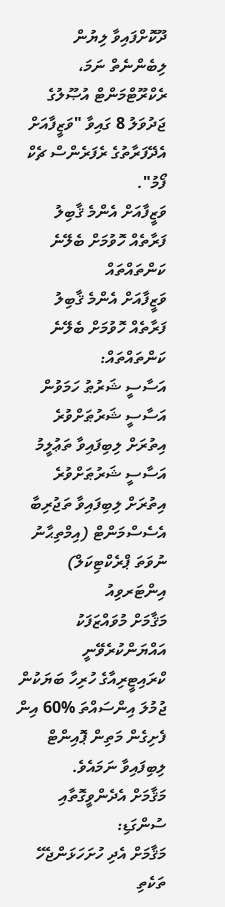ދޫކޮށްފައިވާ ލިޔުން ލިބެންނެތް ނަމަ، ރެކްރޫޓްމަންޓް އުޞޫލުގެ ޖަދުވަލު 8 ގައިވާ "ވަޒީފާއަށް އެދޭފަރާތުގެ ރެފަރެންސް ޗެކް ފޯމު".
ވަޒީފާއަށް އެންމެ ޤާބިލު ފަރާތެއް ހޮވުމަށް ބެލޭނެ ކަންތައްތައް
ވަޒީފާއަށް އެންމެ ޤާބިލު ފަރާތެއް ހޮވުމަށް ބެލޭނެ ކަންތައްތައް:
އަސާސީ ޝަރުޠު ހަމަވުން
އަސާސީ ޝަރުޠަށްވުރެ އިތުރަށް ލިބިފައިވާ ތަޢުލީމު
އަސާސީ ޝަރުޠަށްވުރެ އިތުރަށް ލިބިފައިވާ ތަޖުރިބާ
އެސެސްމަންޓް (އިމްތިޙާނު ނުވަތަ ޕްރެކްޓިކަލް)
އިންޓަރވިއު
މަޤާމަށް މުވައްޒަފަކު އައްޔަންކުރެވޭނީ ކްރައިޓީރިއާގެ ހުރިހާ ބަޔަކުން ޖުމުލަ އިންސައްތަ %60 އިން ފެށިގެން މަތިން ޕޮއިންޓް ލިބިފައިވާ ނަމައެވެ.
މަޤާމަށް އެދެންވީގޮތާއި ސުންގަޑި:
މަޤާމަށް އެދި ހުށަހަޅަންޖެހޭ ތަކެތި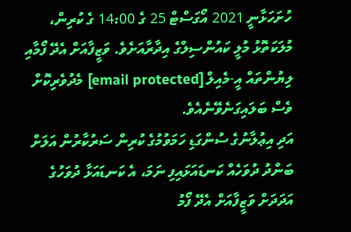ހުށަހަޅާނީ 2021 އޯގަސްޓް 25 ގެ 14:00 ގެ ކުރިން، މުލަކަތޮޅު މުލީ ކައުންސިލްގެ އިދާރާއަށެވެ. ވަޒީފާއަށް އެދޭ ފޯމާއި ލިޔުންތައް އީ-މެއިލް [email protected] މެދުވެރިކޮށް ވެސް ބަލައިގަނެވޭނެއެވެ.
އަދި އިޢުލާނުގެ ސުންގަޑި ހަމަވުމުގެ ކުރިން ސަރުކާރުން އަލަށް ބަންދު ދުވަހެއް ކަނޑައަޅައިފި ނަމަ، އެ ކަނޑައަޅާ ދުވަހުގެ އަދަދަށް ވަޒީފާއަށް އެދޭ ފޯމު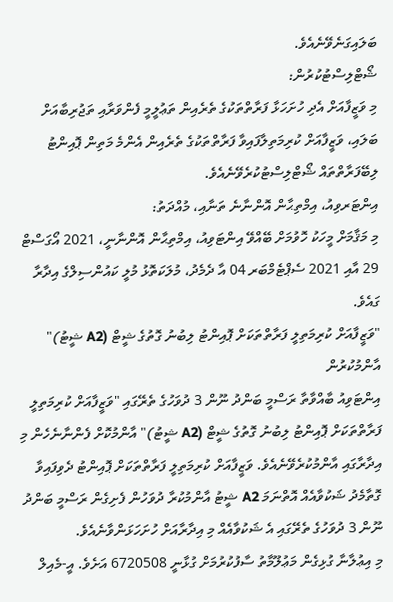ބަލައިގަނެވޭނެއެވެ.
ޝޯޓްލިސްޓުކުރުން:
މި ވަޒީފާއަށް އެދި ހުށަހަޅާ ފަރާތްތަކުގެ ތެރެއިން ތަޢުލީމީ ފެންވަރާއި ތަޖުރިބާއަށް ބަލައި، ވަޒީފާއަށް ކުރިމަތިލާފައިވާ ފަރާތްތަކުގެ ތެރެއިން އެންމެ މަތިން ޕޮއިންޓު ލިބޭފަރާތްތައް ޝޯޓްލިސްޓުކުރެވޭނެއެވެ.
އިންޓަރވިއު، އިމްތިޙާން އޮންނާނެ ތަނާއި، މުއްދަތު:
މި މަޤާމަށް މީހަކު ހޮވުމަށް ބޭއްވޭ އިންޓަވިއު، އިމްތިޙާން އޮންނާނީ، 2021 އޯގަސްޓް 29 އާއި 2021 ސެޕްޓެމްބަރ 04 އާ ދެމެދު، މުލަކަތޮޅު މުލީ ކައުންސިލްގެ އިދާރާ ގައެވެ.
"ވަޒީފާއަށް ކުރިމަތިލީ ފަރާތްތަކަށް ޕޮއިންޓު ލިބުނު ގޮތުގެ ޝީޓް (A2 ޝީޓު)" އާންމުކުރުން
އިންޓަވިއު ބާއްވާތާ ރަސްމީ ބަންދު ނޫން 3 ދުވަހުގެ ތެރޭގައި "ވަޒީފާއަށް ކުރިމަތިލީ ފަރާތްތަކަށް ޕޮއިންޓު ލިބުނު ގޮތުގެ ޝީޓް (A2 ޝީޓު)" އާންމުކޮށް ފެންނާނެހެން މި އިދާރާގައި އާންމުކުރެވޭނެއެވެ. ވަޒީފާއަށް ކުރިމަތިލީ ފަރާތްތަކަށް ޕޮއިންޓު ދެވިފައިވާ ގޮތާމެދު ޝަކުވާއެއް އޮތްނަމަ A2 ޝީޓު އާންމުކުރާ ދުވަހުން ފެށިގެން ރަސްމީ ބަންދު ނޫން 3 ދުވަހުގެ ތެރޭގައި އެ ޝަކުވާއެއް މި އިދާރާއަށް ހުށަހަޅަންވާނެއެވެ.
މި އިޢުލާނާ ގުޅިގެން މަޢުލޫމާތު ސާފުކުރުމަށް ގުޅާނީ 6720508 އަށެވެ. އީ-މެއިލް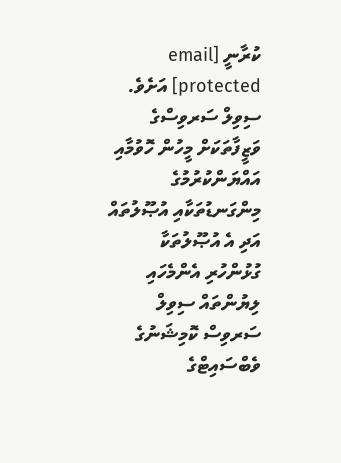ކުރާނީ [email protected] އަށެވެ.
ސިވިލް ސަރވިސްގެ ވަޒީފާތަކަށް މީހުން ހޮވުމާއި އައްޔަންކުރުމުގެ މިންގަނޑުތަކާއި އުޞޫލުތައް އަދި އެ އުޞޫލުތަކާ ގުޅުންހުރި އެންމެހައި ލިޔުންތައް ސިވިލް ސަރވިސް ކޮމިޝަނުގެ ވެބްސައިޓްގެ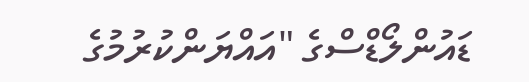ޑައުންލޯޑްސްގެ "އައްޔަންކުރުމުގެ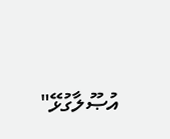އުޞޫލާގުޅޭ"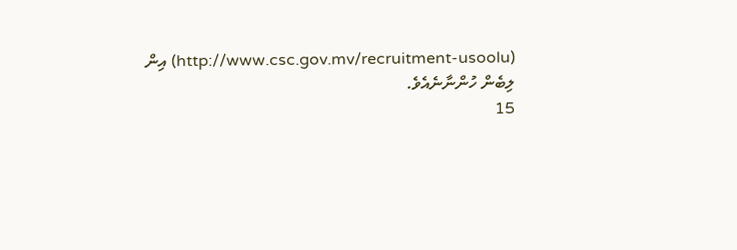(http://www.csc.gov.mv/recruitment-usoolu) އިން ލިބެން ހުންނާނެއެވެ.
15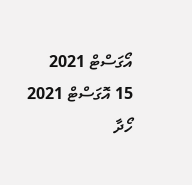އޯގަސްޓް 2021
15 އޮގަސްޓް 2021
ހޯދާ